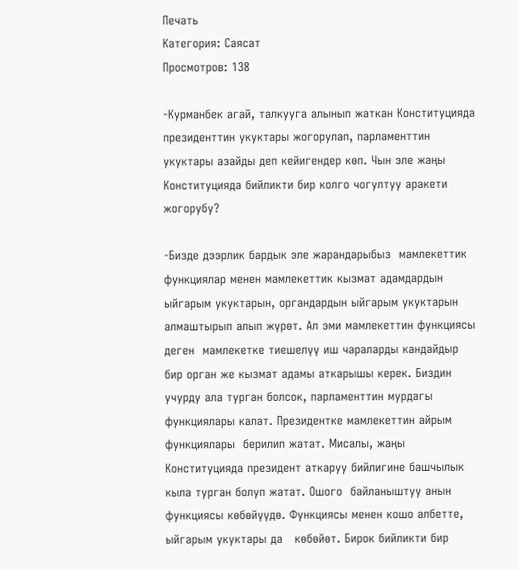Печать
Категория: Саясат
Просмотров: 138

-Курманбек агай, талкууга алынып жаткан Конституцияда президенттин укуктары жогорулап, парламенттин укуктары азайды деп кейигендер көп. Чын эле жаңы Конституцияда бийликти бир колго чогултуу аракети жогорубу?

-Бизде дээрлик бардык эле жарандарыбыз  мамлекеттик функциялар менен мамлекеттик кызмат адамдардын ыйгарым укуктарын, органдардын ыйгарым укуктарын алмаштырып алып жүрөт. Ал эми мамлекеттин функциясы деген  мамлекетке тиешелүү иш чараларды кандайдыр бир орган же кызмат адамы аткарышы керек. Биздин учурду ала турган болсок, парламенттин мурдагы функциялары калат. Президентке мамлекеттин айрым функциялары  берилип жатат. Мисалы, жаңы Конституцияда президент аткаруу бийлигине башчылык кыла турган болуп жатат. Ошого  байланыштуу анын функциясы көбөйүүдө. Функциясы менен кошо албетте, ыйгарым укуктары да   көбөйөт. Бирок бийликти бир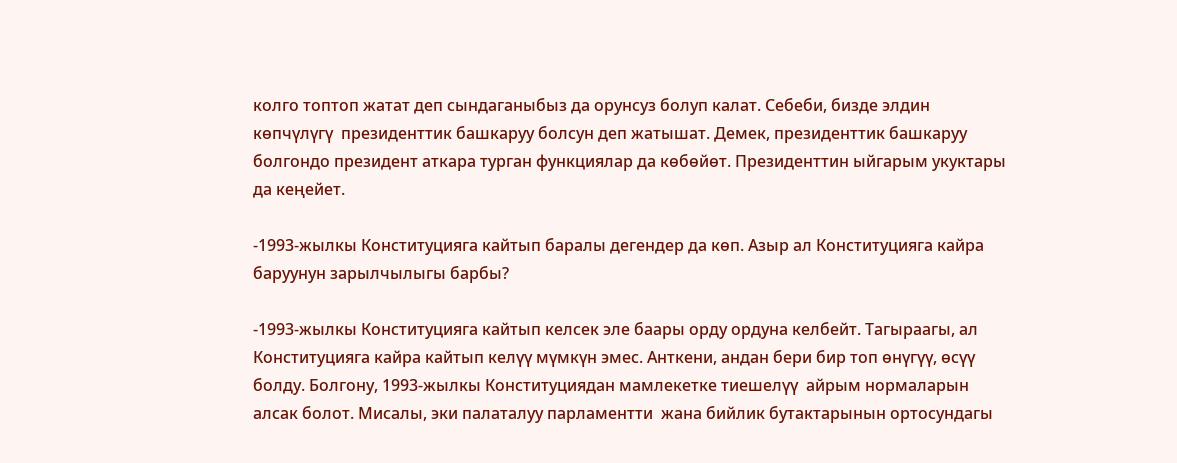колго топтоп жатат деп сындаганыбыз да орунсуз болуп калат. Себеби, бизде элдин көпчүлүгү  президенттик башкаруу болсун деп жатышат. Демек, президенттик башкаруу болгондо президент аткара турган функциялар да көбөйөт. Президенттин ыйгарым укуктары да кеңейет.

-1993-жылкы Конституцияга кайтып баралы дегендер да көп. Азыр ал Конституцияга кайра баруунун зарылчылыгы барбы?

-1993-жылкы Конституцияга кайтып келсек эле баары орду ордуна келбейт. Тагыраагы, ал Конституцияга кайра кайтып келүү мүмкүн эмес. Анткени, андан бери бир топ өнүгүү, өсүү болду. Болгону, 1993-жылкы Конституциядан мамлекетке тиешелүү  айрым нормаларын алсак болот. Мисалы, эки палаталуу парламентти  жана бийлик бутактарынын ортосундагы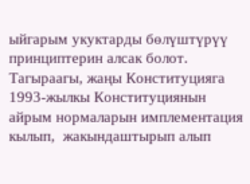ыйгарым укуктарды бөлүштүрүү принциптерин алсак болот. Тагыраагы, жаңы Конституцияга 1993-жылкы Конституциянын айрым нормаларын имплементация кылып,  жакындаштырып алып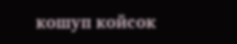кошуп койсок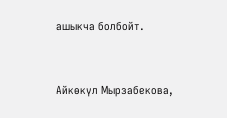ашыкча болбойт.



Айкөкүл Мырзабекова,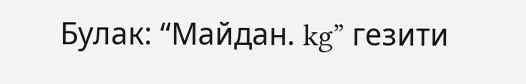Булак: “Майдан. kg” гезити